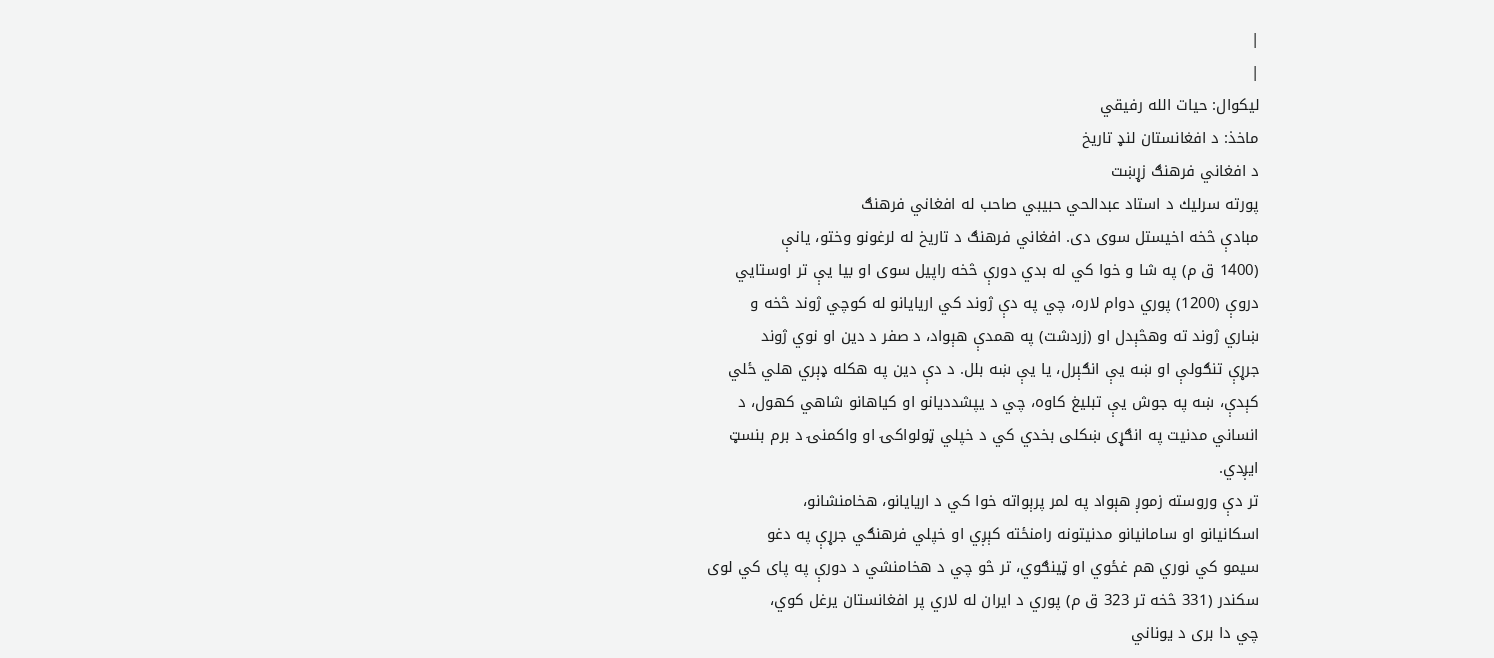|
|
ليكوال: حيات الله رفيقي
ماخذ: د افغانستان لنډ تاريخ
د افغاني فرهنګ زړښت
پورته سرليك د استاد عبدالحي حبيبي صاحب له افغاني فرهنګ
مبادې څخه اخيستل سوى دى. افغاني فرهنګ د تاريخ له لرغونو وختو، يانې
(1400 ق م) په شا و خوا كي له بدي دورې څخه راپيل سوى او بيا يې تر اوستايي
دروې (1200) پوري دوام لاره، چي په دې ژوند كي اريايانو له كوچي ژوند څخه و
ښاري ژوند ته وهڅېدل او (زردشت) په همدې هېواد، د صفر د دين او نوي ژوند
جرړې تنګولې او ښه يې انګېرل، يا يې ښه بلل. د دې دين په هكله ډېري هلي ځلي
كېدې، ښه په جوش يې تبليغ كاوه، چي د يپشدديانو او كياهانو شاهي كهول، د
انساني مدنيت په انګړى ښكلى بخدي كي د خپلي ټولواكۍ او واكمنۍ د برم بنسټ
ايږدي.
تر دې وروسته زموږ هېواد په لمر پرېواته خوا كي د اريايانو، هخامنشانو،
اسكانيانو او سامانيانو مدنيتونه رامنځته كېږي او خپلي فرهنګي جرړې په دغو
سيمو كي نوري هم غځوي او ټينګوي، تر څو چي د هخامنشي د دورې په پاى كي لوى
سكندر (331 څخه تر 323 ق م) پوري د ايران له لاري پر افغانستان يرغل كوي،
چي دا برى د يوناني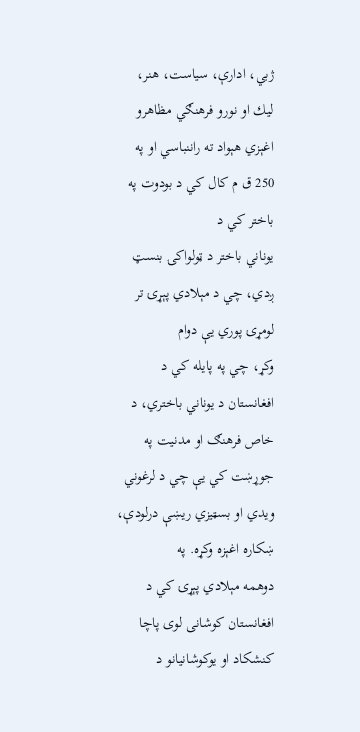ژبي، ادارې، سياست، هنر، ليك او نورو فرهنګي مظاهرو
اغېزي هېواد ته راننباسي او په 250 ق م كال كي د بودوت په باختر كي د
يوناني باختر د ټولواكۍ بنسټ ږدي، چي د مېلادي پېړۍ تر لومړۍ پوري يې دوام
وكړ، چي په پايله كي د افغانستان د يوناني باختري، د خاص فرهنګ او مدنيت په
جوړښت كي يې چي د لرغوني ويدي او بسټيزي ريښې درلودې، ښكاره اغېزه وكړه. په
دوهمه مېلادي پېړۍ كي د افغانستان كوشانى لوى پاچا كنشكاد او يوكوشانيانو د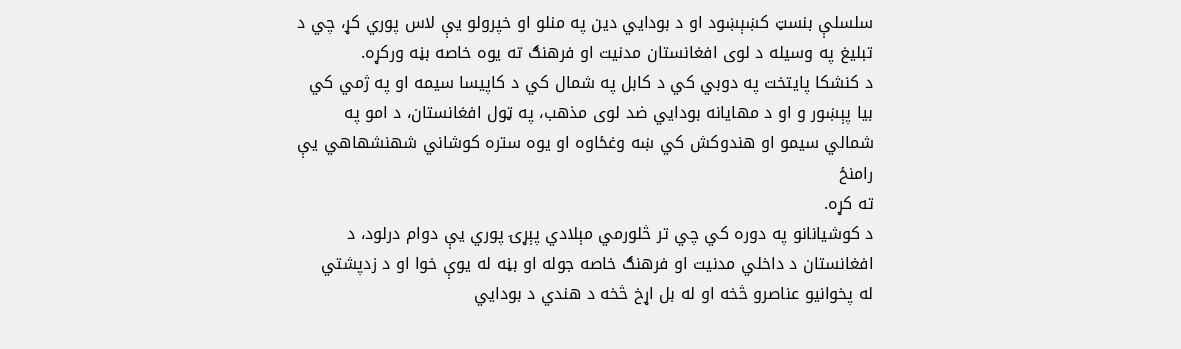سلسلې بنسټ كښېښود او د بودايي دين په منلو او خپرولو يې لاس پوري كړ، چي د
تبليغ په وسيله د لوى افغانستان مدنيت او فرهنګ ته يوه خاصه بڼه وركړه.
د كنشكا پايتخت په دوبي كي د كابل په شمال كي د كاپيسا سيمه او په ژمي كي
بيا پېښور و او د مهايانه بودايي ضد لوى مذهب، په ټول افغانستان، د امو په
شمالي سيمو او هندوكش كي ښه وغځاوه او يوه ستره كوشاني شهنشهاهي يې رامنځ
ته كړه.
د كوشيانانو په دوره كي چي تر څلورمي مېلادي پېړۍ پوري يې دوام درلود، د
افغانستان د داخلي مدنيت او فرهنګ خاصه جوله او بڼه له يوې خوا او د زدپشتي
له پخوانيو عناصرو څخه او له بل اړخ څخه د هندي د بودايي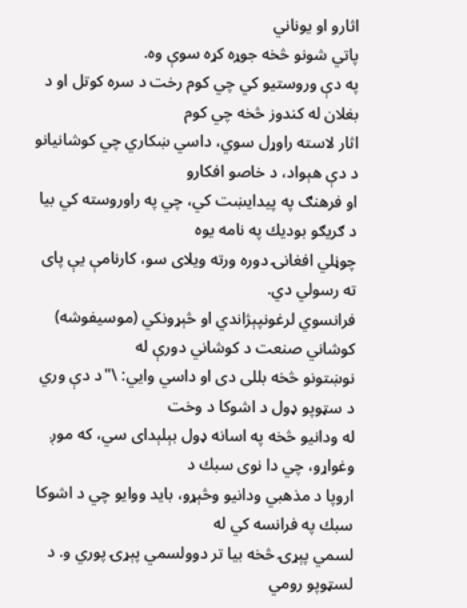اثارو او يوناني
پاتي شونو څخه جوړه كړه سوې وه.
په دې وروستيو كي چي كوم رخت د سره كوتل او د بغلان له كندوز څخه چي كوم
اثار لاسته راوړل سوي، داسي ښكاري چي كوشانيانو د دې هېواد، د خاصو افكارو
او فرهنګ په پيدايښت كي، چي په راوروسته كي بيا د ګريګو بوديك په نامه يوه
چوڼلي افغانۍ دوره ورته ويلاى سو، كارنامې يې پاى ته رسولي دي.
فرانسوي لرغونپېژاندي او څېړونكي (موسيفوشه) كوشاني صنعت د كوشاني دورې له
نوښتونو څخه بللى دى او داسي وايي: \"د دې وري د سټوپو ډول د اشوكا د وخت
له ودانيو څخه په اسانه ډول بېلېداى سي، كه موږ وغواړو، چي دا نوى سبك د
اروپا د مذهبي ودانيو وڅېړو، بايد ووايو چي د اشوكا سبك په فرانسه كي له
لسمي پېړۍ څخه بيا تر دوولسمي پېړۍ پوري و. د لسټوپو رومي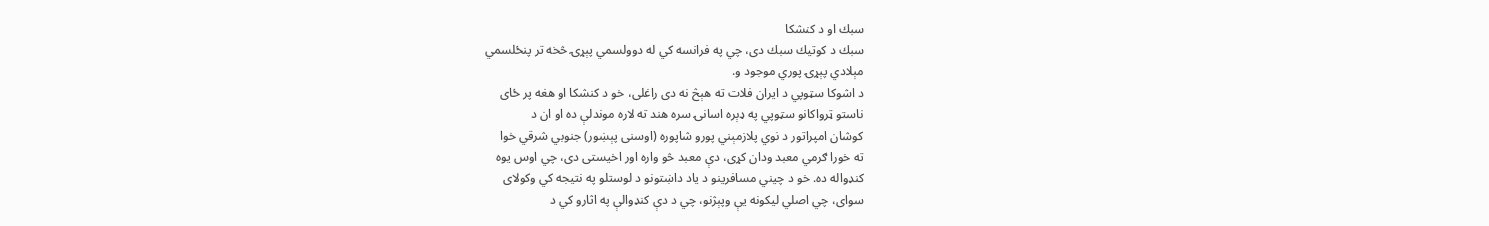سبك او د كنشكا
سبك د كوتيك سبك دى، چي په فرانسه كي له دوولسمي پېړۍ څخه تر پنځلسمي
مېلادي پېړۍ پوري موجود و.
د اشوكا سټوپي د ايران فلات ته هېڅ نه دى راغلى، خو د كنشكا او هغه پر ځاى
ناستو ټرواكانو سټوپي په ډېره اسانۍ سره هند ته لاره موندلې ده او ان د
كوشان امپراتور د نوي پلازمېني پورو شاپوره (اوسنى پېښور) جنوبي شرقي خوا
ته خورا ګرمي معبد ودان كړى، دې معبد څو واره اور اخيستى دى، چي اوس يوه
كنډواله ده. خو د چيني مسافرينو د ياد داښتونو د لوستلو په نتيجه كي وكولاى
سواى، چي اصلي ليكونه يې وپېژنو، چي د دې كنډوالې په اثارو كي د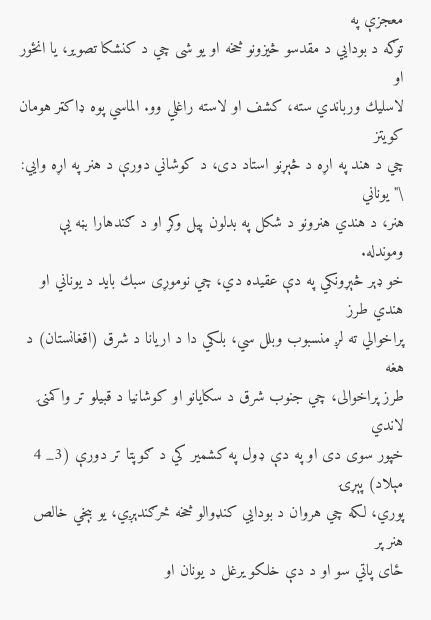معجزې په
توګه د بودايي د مقدسو څيزونو څخه او يو شى چي د كنشكا تصوير، يا انځور او
لاسليك ورباندي سته، كشف او لاسته راغلي وو. الماسي پوه ډاكټر هومان كويتز
چي د هند په اړه د څېړنو استاد دى، د كوشاني دورې د هنر په اړه وايي: \"يوناني
هنر، د هندي هنرونو د شكل په بدلون پيل وكړ او د ګندهارا بڼه يې وموندله.
خو ډېر څېړونكي په دې عقيده دي، چي نوموړى سبك بايد د يوناني او هندي طرز
پراخوالي ته لږ منسبوب وبلل سي، بلكي دا د اريانا د شرق (اقغانستان) د هغه
طرز پراخوالى، چي جنوب شرق د سكايانو او كوشانيا د قبيلو تر واكمنۍ لاندي
خپور سوى دى او په دې ډول په كشمير كي د ګوپتا تر دورې (3_ 4 مېلاد) پېړۍ
پوري، لكه چي هروان د بودايي كنډوالو څخه څرګندېږي، يو بېخي خالص هنر پر
ځاى پاتي سو او د دې خلكو يرغل د يونان او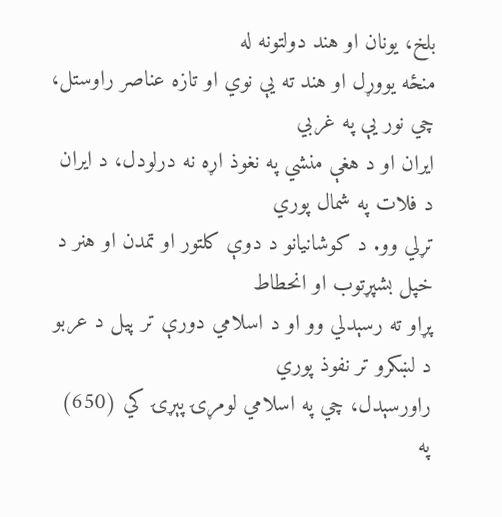بلخ، يونان او هند دولتونه له
منځه يووړل او هند ته يې نوي او تازه عناصر راوستل، چي نور يې په غربي
ايران او د هغې منشي په نغوذ اړه نه درلودل، د ايران د فلات په شمال پوري
تړلي وو. د كوشانيانو د دوې كلتور او تمدن او هنر د خپل بشپړتوب او انحطاط
پړاو ته رسېدلي وو او د اسلامي دورې تر پيل د عربو د لښكرو تر نفوذ پوري
راورسېدل، چي په اسلامي لومړۍ پېړۍ كي (650) په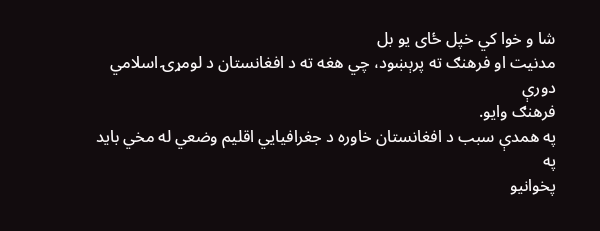شا و خوا كي خپل ځاى يو بل
مدنيت او فرهنګ ته پرېښود، چي هغه ته د افغانستان د لومړۍ اسلامي دورې
فرهنګ وايو.
په همدې سبب د افغانستان خاوره د جغرافيايي اقليم وضعي له مخي بايد په
پخوانيو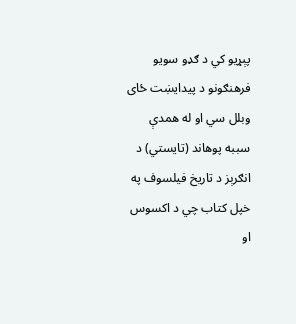پېړيو كي د ګډو سويو فرهنګونو د پيدايښت ځاى وبلل سي او له همدې
سببه پوهاند (تايستي) د انګرېز د تاريخ فيلسوف په خپل كتاب چي د اكسوس او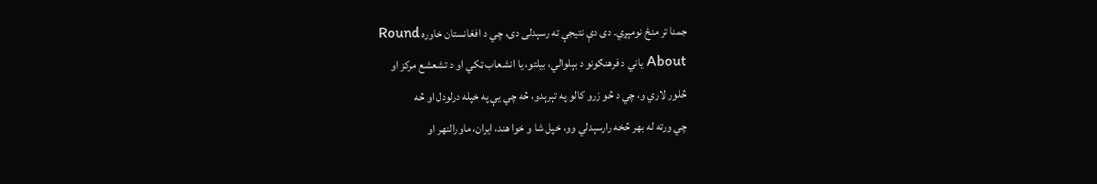جمنا تر منځ نومېږي. دى دې نتيجې ته رسېدلى دى، چي د افغانستان خاوره Round
About ياني د فرهنګونو د بېلوالي، بيلتو، يا انشعاب ټكي او د تشعشع مركز او
څلور لاري و، چي د څو زرو كالو په تېرېدو، څه چي يې په خپله درلودل او څه
چي ورته له بهر څخه رارسېدلي وو، خپل شا و خوا هند، ايران، ماورالنهر او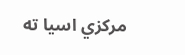مركزي اسيا ته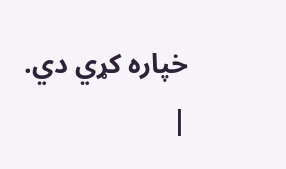خپاره كړي دي.
|